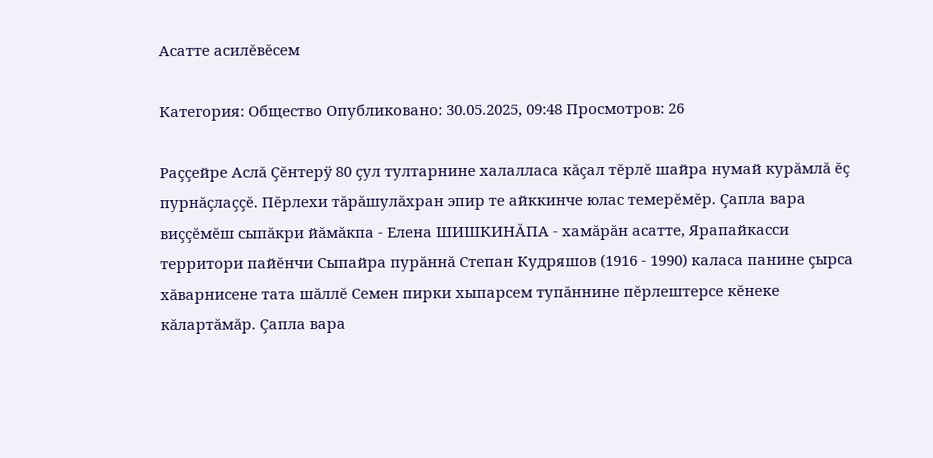Асатте асилĕвĕсем

Категория: Общество Опубликовано: 30.05.2025, 09:48 Просмотров: 26

Раççейре Аслă Çĕнтерÿ 80 çул тултарнине халалласа кăçал тĕрлĕ шайра нумай курăмлă ĕç пурнăçлаççĕ. Пĕрлехи тăрăшулăхран эпир те айккинче юлас темерĕмĕр. Çапла вара виççĕмĕш сыпăкри йăмăкпа - Елена ШИШКИНĂПА - хамăрăн асатте, Ярапайкасси территори пайĕнчи Сыпайра пурăннă Степан Кудряшов (1916 - 1990) каласа панине çырса хăварнисене тата шăллĕ Семен пирки хыпарсем тупăннине пĕрлештерсе кĕнеке кăлартăмăр. Çапла вара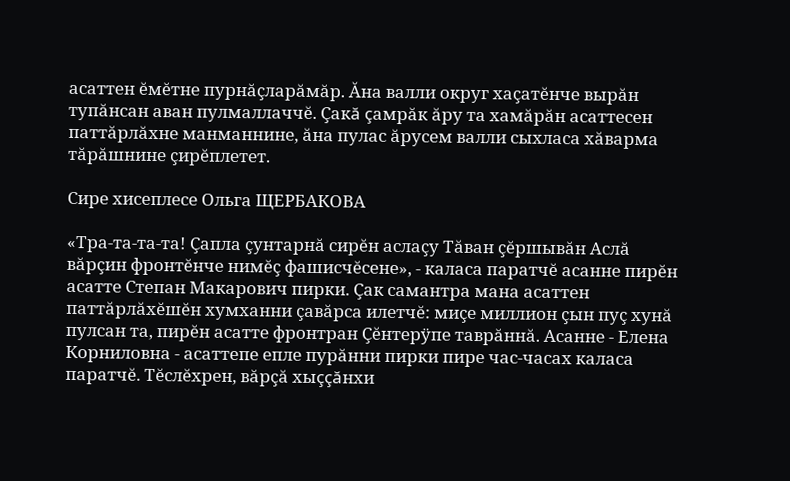асаттен ĕмĕтне пурнăçларăмăр. Ăна валли округ хаçатĕнче вырăн тупăнсан аван пулмаллаччĕ. Çакă çамрăк ăру та хамăрăн асаттесен паттăрлăхне манманнине, ăна пулас ăрусем валли сыхласа хăварма тăрăшнине çирĕплетет.

Сире хисеплесе Ольга ЩЕРБАКОВА

«Тра-та-та-та! Çапла çунтарнă сирĕн аслаçу Тăван çĕршывăн Аслă вăрçин фронтĕнче нимĕç фашисчĕсене», - каласа паратчĕ асанне пирĕн асатте Степан Макарович пирки. Çак самантра мана асаттен паттăрлăхĕшĕн хумханни çавăрса илетчĕ: миçе миллион çын пуç хунă пулсан та, пирĕн асатте фронтран Çĕнтерÿпе таврăннă. Асанне - Елена Корниловна - асаттепе епле пурăнни пирки пире час-часах каласа паратчĕ. Тĕслĕхрен, вăрçă хыççăнхи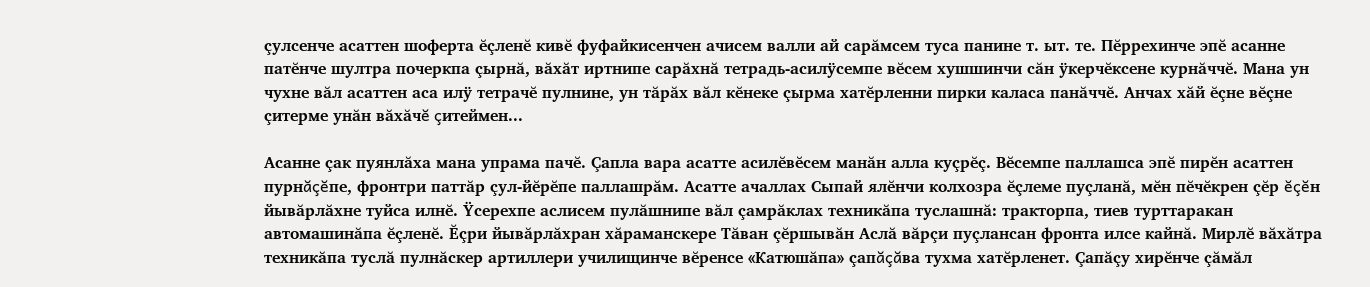çулсенче асаттен шоферта ĕçленĕ кивĕ фуфайкисенчен ачисем валли ай сарăмсем туса панине т. ыт. те. Пĕррехинче эпĕ асанне патĕнче шултра почеркпа çырнă, вăхăт иртнипе сарăхнă тетрадь-асилÿсемпе вĕсем хушшинчи сăн ÿкерчĕксене курнăччĕ. Мана ун чухне вăл асаттен аса илÿ тетрачĕ пулнине, ун тăрăх вăл кĕнеке çырма хатĕрленни пирки каласа панăччĕ. Анчах хăй ĕçне вĕçне çитерме унăн вăхăчĕ çитеймен...

Асанне çак пуянлăха мана упрама пачĕ. Çапла вара асатте асилĕвĕсем манăн алла куçрĕç. Вĕсемпе паллашса эпĕ пирĕн асаттен пурнăçĕпе, фронтри паттăр çул-йĕрĕпе паллашрăм. Асатте ачаллах Сыпай ялĕнчи колхозра ĕçлеме пуçланă, мĕн пĕчĕкрен çĕр ĕçĕн йывăрлăхне туйса илнĕ. Ÿсерехпе аслисем пулăшнипе вăл çамрăклах техникăпа туслашнă: тракторпа, тиев турттаракан автомашинăпа ĕçленĕ. Ĕçри йывăрлăхран хăраманскере Тăван çĕршывăн Аслă вăрçи пуçлансан фронта илсе кайнă. Мирлĕ вăхăтра техникăпа туслă пулнăскер артиллери училищинче вĕренсе «Катюшăпа» çапăçăва тухма хатĕрленет. Çапăçу хирĕнче çăмăл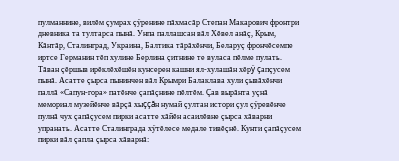пулманнине, вилĕм çумрах çÿренине пăхмасăр Степан Макарович фронтри дневника та тултарса пынă. Унпа паллашсан вăл Хĕвел анăç, Крым, Кăнтăр, Сталинград, Украина, Балтика тăрăхĕнчи, Беларуç фрончĕсемпе иртсе Германин тĕп хулине Берлина çитнине те вуласа пĕлме пулать. Тăван çĕршыв ирĕклĕхĕшĕн кунсерен кашни ял-хулашăн хĕрÿ çапçусем пынă. Асатте çырса пынинчен вăл Крымри Балаклава хули çывăхĕнчи паллă «Сапун-гора» патĕнче çапăçнине пĕлтĕм. Çав вырăнта уçнă мемориал музейĕнче вăрçă хыççăн нумай çултан истори çул çÿревĕнче пулнă чух çапăçусем пирки асатте хăйĕн асаилĕвне çырса хăварни упранать. Асатте Сталинграда хÿтĕлесе медале тивĕçнĕ. Кунти çапăçусем пирки вăл çапла çырса хăварнă: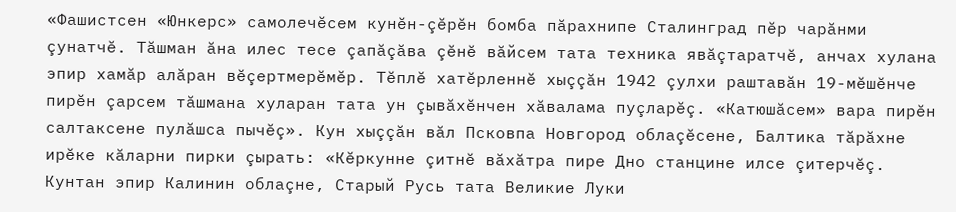«Фашистсен «Юнкерс» самолечĕсем кунĕн-çĕрĕн бомба пăрахнипе Сталинград пĕр чарăнми çунатчĕ. Тăшман ăна илес тесе çапăçăва çĕнĕ вăйсем тата техника явăçтаратчĕ, анчах хулана эпир хамăр алăран вĕçертмерĕмĕр. Тĕплĕ хатĕрленнĕ хыççăн 1942 çулхи раштавăн 19-мĕшĕнче пирĕн çарсем тăшмана хуларан тата ун çывăхĕнчен хăвалама пуçларĕç. «Катюшăсем» вара пирĕн салтаксене пулăшса пычĕç». Кун хыççăн вăл Псковпа Новгород облаçĕсене, Балтика тăрăхне ирĕке кăларни пирки çырать: «Кĕркунне çитнĕ вăхăтра пире Дно станцине илсе çитерчĕç. Кунтан эпир Калинин облаçне, Старый Русь тата Великие Луки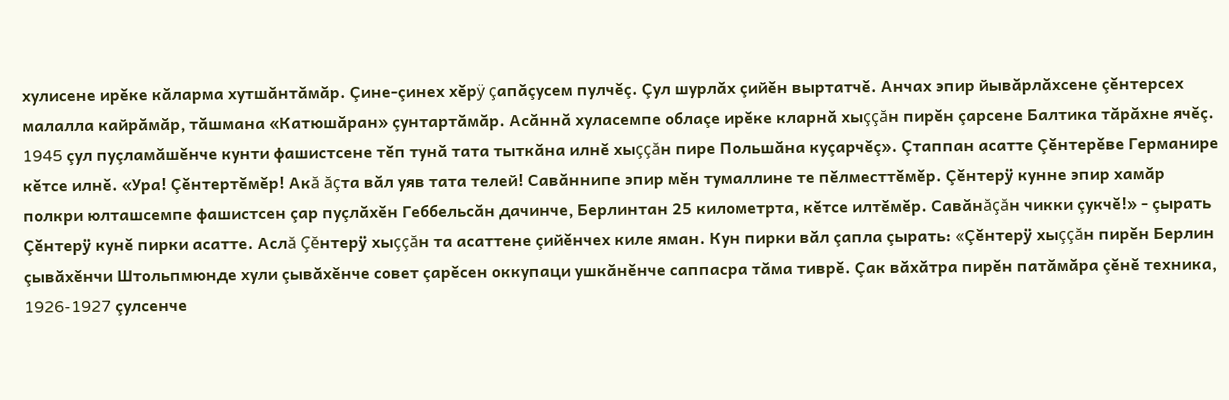хулисене ирĕке кăларма хутшăнтăмăр. Çине-çинех хĕрÿ çапăçусем пулчĕç. Çул шурлăх çийĕн выртатчĕ. Анчах эпир йывăрлăхсене çĕнтерсех малалла кайрăмăр, тăшмана «Катюшăран» çунтартăмăр. Асăннă хуласемпе облаçе ирĕке кларнă хыççăн пирĕн çарсене Балтика тăрăхне ячĕç. 1945 çул пуçламăшĕнче кунти фашистсене тĕп тунă тата тыткăна илнĕ хыççăн пире Польшăна куçарчĕç». Çтаппан асатте Çĕнтерĕве Германире кĕтсе илнĕ. «Ура! Çĕнтертĕмĕр! Акă ăçта вăл уяв тата телей! Савăннипе эпир мĕн тумаллине те пĕлместтĕмĕр. Çĕнтерÿ кунне эпир хамăр полкри юлташсемпе фашистсен çар пуçлăхĕн Геббельсăн дачинче, Берлинтан 25 километрта, кĕтсе илтĕмĕр. Савăнăçăн чикки çукчĕ!» - çырать Çĕнтерÿ кунĕ пирки асатте. Аслă Çĕнтерÿ хыççăн та асаттене çийĕнчех киле яман. Кун пирки вăл çапла çырать: «Çĕнтерÿ хыççăн пирĕн Берлин çывăхĕнчи Штольпмюнде хули çывăхĕнче совет çарĕсен оккупаци ушкăнĕнче саппасра тăма тиврĕ. Çак вăхăтра пирĕн патăмăра çĕнĕ техника, 1926-1927 çулсенче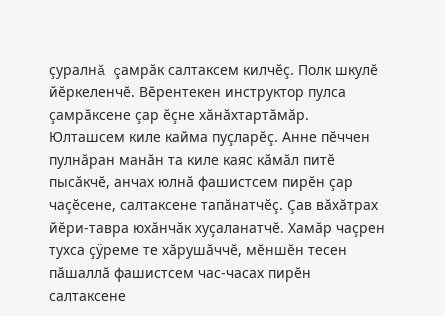çуралнă çамрăк салтаксем килчĕç. Полк шкулĕ йĕркеленчĕ. Вĕрентекен инструктор пулса çамрăксене çар ĕçне хăнăхтартăмăр. Юлташсем киле кайма пуçларĕç. Анне пĕччен пулнăран манăн та киле каяс кăмăл питĕ пысăкчĕ, анчах юлнă фашистсем пирĕн çар чаçĕсене, салтаксене тапăнатчĕç. Çав вăхăтрах йĕри-тавра юхăнчăк хуçаланатчĕ. Хамăр чаçрен тухса çÿреме те хăрушăччĕ, мĕншĕн тесен пăшаллă фашистсем час-часах пирĕн салтаксене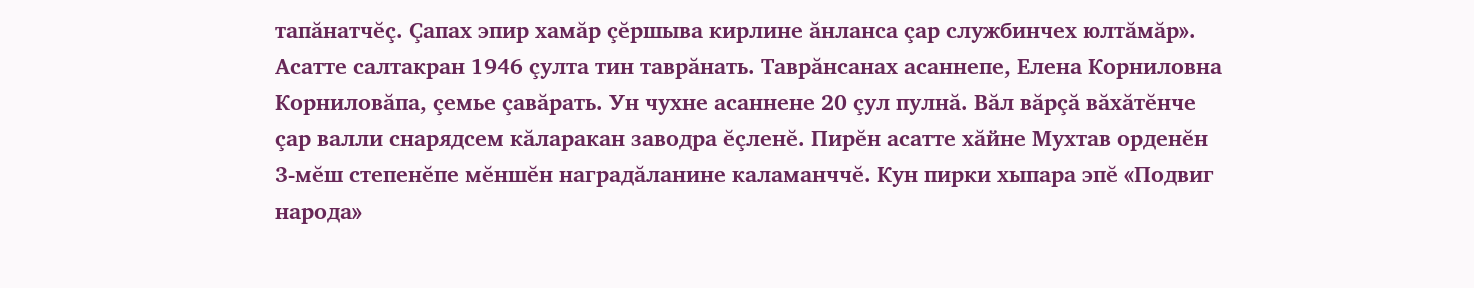тапăнатчĕç. Çапах эпир хамăр çĕршыва кирлине ăнланса çар службинчех юлтăмăр». Асатте салтакран 1946 çулта тин таврăнать. Таврăнсанах асаннепе, Елена Корниловна Корниловăпа, çемье çавăрать. Ун чухне асаннене 20 çул пулнă. Вăл вăрçă вăхăтĕнче çар валли снарядсем кăларакан заводра ĕçленĕ. Пирĕн асатте хăйне Мухтав орденĕн 3-мĕш степенĕпе мĕншĕн наградăланине каламанччĕ. Кун пирки хыпара эпĕ «Подвиг народа»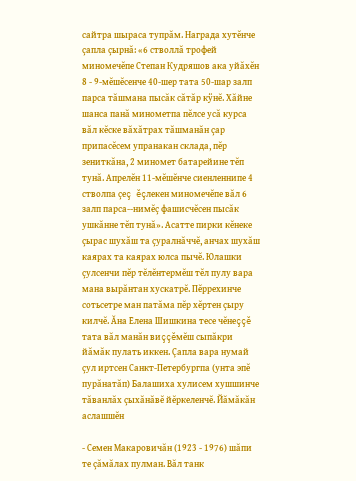сайтра шыраса тупрăм. Награда хутĕнче çапла çырнă: «6 стволлă трофей миномечĕпе Степан Кудряшов ака уйăхĕн 8 - 9-мĕшĕсенче 40-шер тата 50-шар залп парса тăшмана пысăк сăтăр кÿнĕ. Хăйне шанса панă минометпа пĕлсе усă курса вăл кĕске вăхăтрах тăшманăн çар припасĕсем упранакан склада, пĕр зениткăна, 2 миномет батарейине тĕп тунă. Апрелĕн 11-мĕшĕнче сиенленнипе 4 стволпа çеç ĕçлекен миномечĕпе вăл 6 залп парса--нимĕç фашисчĕсен пысăк ушкăнне тĕп тунă». Асатте пирки кĕнеке çырас шухăш та çуралнăччĕ, анчах шухăш каярах та каярах юлса пычĕ. Юлашки çулсенчи пĕр тĕлĕнтермĕш тĕл пулу вара мана вырăнтан хускатрĕ. Пĕррехинче сотьсетре ман патăма пĕр хĕртен çыру килчĕ. Ăна Елена Шишкина тесе чĕнеççĕ тата вăл манăн виççĕмĕш сыпăкри йăмăк пулать иккен. Çапла вара нумай çул иртсен Санкт-Петербургпа (унта эпĕ пурăнатăп) Балашиха хулисем хушшинче тăванлăх çыхăнăвĕ йĕркеленчĕ. Йăмăкăн аслашшĕн

- Семен Макаровичăн (1923 - 1976) шăпи те çăмăлах пулман. Вăл танк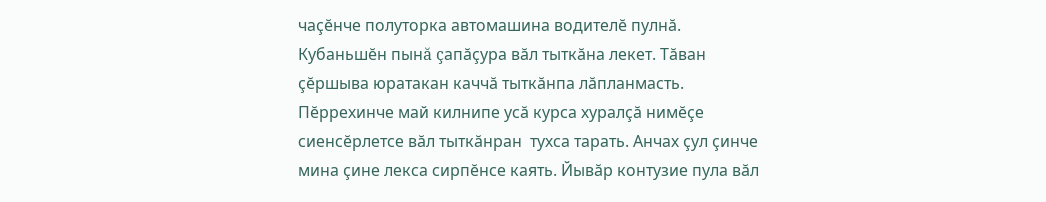чаçĕнче полуторка автомашина водителĕ пулнă. Кубаньшĕн пынă çапăçура вăл тыткăна лекет. Тăван çĕршыва юратакан каччă тыткăнпа лăпланмасть. Пĕррехинче май килнипе усă курса хуралçă нимĕçе сиенсĕрлетсе вăл тыткăнран  тухса тарать. Анчах çул çинче мина çине лекса сирпĕнсе каять. Йывăр контузие пула вăл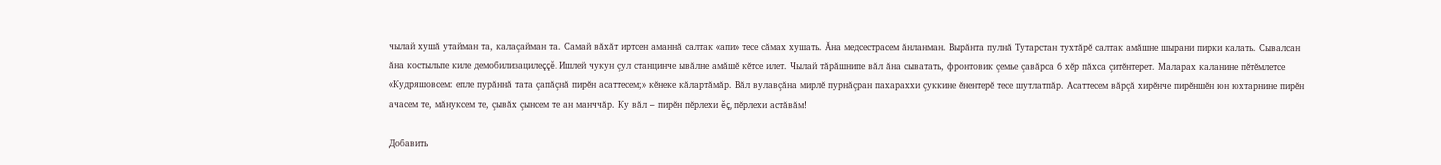чылай хушă утайман та, калаçайман та. Самай вăхăт иртсен аманнă салтак «апи» тесе сăмах хушать. Ăна медсестрасем ăнланман. Вырăнта пулнă Тутарстан тухтăрĕ салтак амăшне шырани пирки калать. Сывалсан ăна костыльпе киле демобилизацилеççĕ. Ишлей чукун çул станцинче ывăлне амăшĕ кĕтсе илет. Чылай тăрăшнипе вăл ăна сыватать, фронтовик çемье çавăрса 6 хĕр пăхса çитĕнтерет. Маларах каланине пĕтĕмлетсе «Кудряшовсем: епле пурăннă тата çапăçнă пирĕн асаттесем;» кĕнеке кăлартăмăр. Вăл вулавçăна мирлĕ пурнăçран пахараххи çуккине ĕнентерĕ тесе шутлатпăр. Асаттесем вăрçă хирĕнче пирĕншĕн юн юхтарнине пирĕн ачасем те, мăнуксем те, çывăх çынсем те ан манччăр. Ку вăл – пирĕн пĕрлехи ĕç, пĕрлехи астăвăм!

Добавить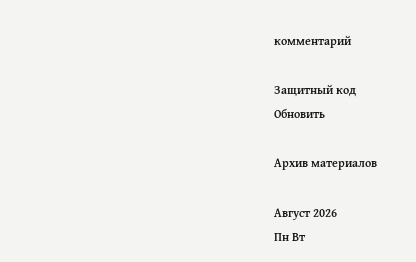комментарий

Защитный код
Обновить

Архив материалов

Август 2026
Пн Вт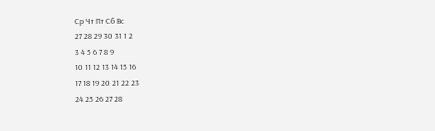Ср Чт Пт Сб Вс
27 28 29 30 31 1 2
3 4 5 6 7 8 9
10 11 12 13 14 15 16
17 18 19 20 21 22 23
24 25 26 27 28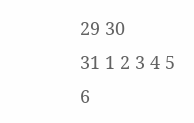29 30
31 1 2 3 4 5 6